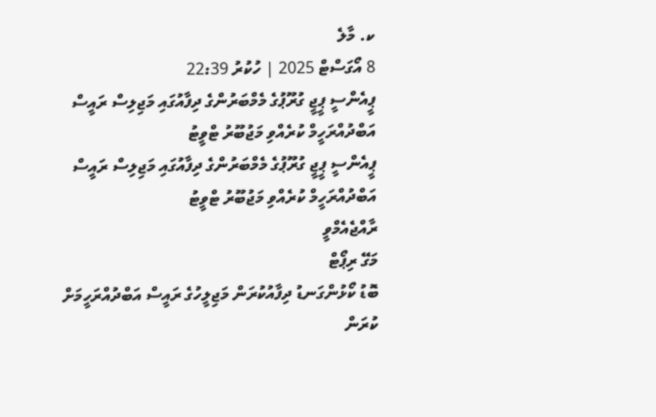ކ. މާލެ
8 އޯގަސްޓް 2025 | ހުކުރު 22:39
ޕީއެންސީ ޕީޖީ ގުރޫޕުގެ މެމްބަރުންގެ ދިފާއުގައި މަޖިލިސް ރައީސް އަބްދުއްރަހީމް ކުރެއްވި މަޖުބޫރު ޓްވީޓު
ޕީއެންސީ ޕީޖީ ގުރޫޕުގެ މެމްބަރުންގެ ދިފާއުގައި މަޖިލިސް ރައީސް އަބްދުއްރަހީމް ކުރެއްވި މަޖުބޫރު ޓްވީޓު
ރާއްޖެއެމްވީ
މަގޭ ރިޕޯޓް
ބޮޑު ކޯޅުންގަނޑު ދިފާއުކުރަން މަޖިލީހުގެ ރައީސް އަބްދުއްރަހީމަށް ކުރަން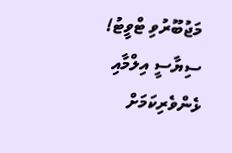މަޖުބޫރުވި ޓްވީޓު!
ސިޔާސީ އިލްމާއި ޅެންވެރިކަމަށް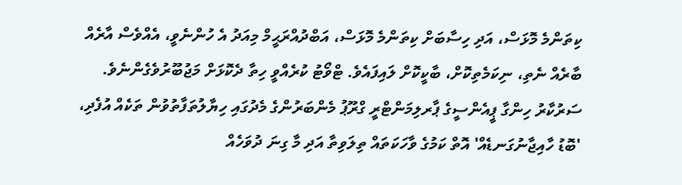ކިތަންމެ މޮޅަސް، އަދި ހިސާބަށް ކިތަންމެ މޮޅަސް، އަބްދުއްރަޙީމް މިއަދު އެ ހުންނެވީ، އެއްވެސް އާރެއް ބާރެއް ނެތި، ނިކަމެތިކޮށް، ބާކީކޮށް ލައިފައެވެ. ޓްވޯޓު ކުރެއްވީ ހިތާ ދެކޮޅަށް މަޖުބޫރުވެގެންނެވެ.
ސަރުކާރު ހިންގާ ޕީއެންސީގެ ޕާރލިމަންޓްރީ ގްރޫޕު މެންބަރުންގެ މެދުގައި ހިޔާލުތަފާތުވުން ތަކެއް އުފެދި، 'ބޮޑު ހާއިޖާނުގަނޑެއް' އޮތް ކަމުގެ ވާހަކަތައް ތިލަވިތާ އަދި މާ ގިނަ ދުވަހެއް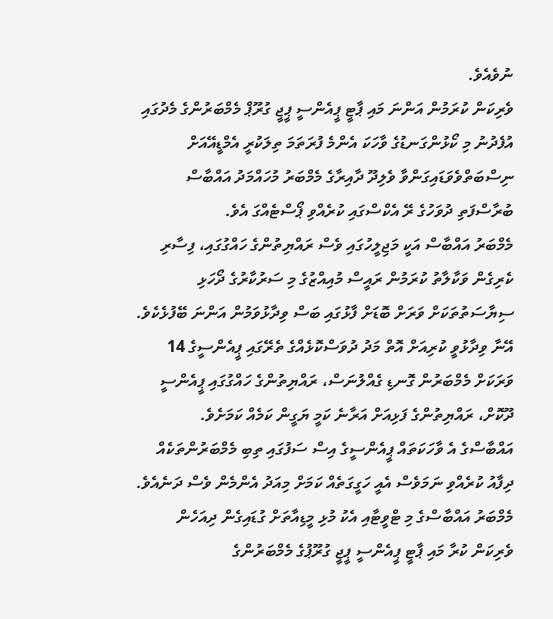ނުވެއެވެ.
ވެރިކަން ކުރަމުން އަންނަ މައި ޕާޓީ ޕީއެންސީ ޕީޖީ ގުރޫޕް މެމްބަރުންގެ މެދުގައި އުފެދުނު މި ކޯޅުންގަނޑުގެ ވާހަކަ އެންމެ ފުރަތަމަ ތިލަކުރީ އެމްޑީއޭއަށް ނިސްބަތްވެވަޑައިގަންވާ ވެލިދޫ ދާއިރާގެ މެމްބަރު މުހައްމަދު އައްބާސް ބުރާސްފަތި ދުވަހުގެ ރޭ އެކްސްގައި ކުރެއްވި ޕޯސްޓެއްގަ އެވެ.
މެމްބަރު އައްބާސް އަކީ މަޖިލީހުގައި ވެސް ރައްޔިތުންގެ ހައްގުގައި، ފިސާރި ކެރިގެން ވަކާލާތު ކުރަމުން ރައީސް މުއިއްޒުގެ މި ސަރުކާރުގެ ދޯހަޅި ސިޔާސަތުތަކަށް ވަރަށް ބޮޑަށް ފާޅުގައި ބަސް ވިދާޅުވަމުން އަންނަ ބޭފުޅެކެވެ. އޭނާ ވިދާޅުވީ ކުރިއަށް އޮތް މަދު ދުވަސްކޮޅެއްގެ ތެރޭގައި ޕީއެންސީގެ 14 ވަރަކަށް މެމްބަރުން ގޮނޑި ގެއްލުނަސް، ރައްޔިތުންގެ ހައްގުގައި ޕީއެންސީ ދޫކޮށް، ރައްޔިތުންގެ ފަޅިއަށް އަރާނެ ކަމީ ޔަގީން ކަމެއް ކަމަށެވެ.
އައްބާސްގެ އެ ވާހަކަތައް ޕީއެންސީގެ އިސް ސަފުގައި ތިބި މެމްބަރުންތަކެއް ދިފާއު ކުރެއްވި ނަމަވެސް އެއީ ހަގީގަތެއް ކަމަށް މިއަދު އެންމެން ވެސް ދަނެއެވެ.
މެމްބަރު އައްބާސްގެ މި ޓްވީޓާއި އެކު މުޅި މީޑިއާތަށް ގުޑައިގެން ދިއަހެން ވެރިކަން ކުރާ މައި ޕާޓީ ޕީއެންސީ ޕީޖީ ގުރޫޕުގެ މެމްބަރުންގެ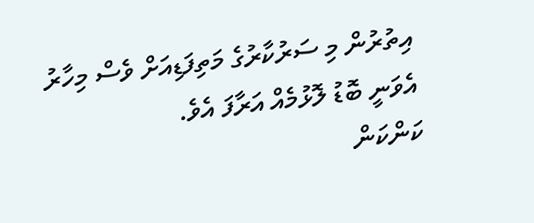އިތުރުން މި ސަރުކާރުގެ މަތިފަޑިއަށް ވެސް މިހާރު އެވަނީ ބޮޑު ލޮޅުމެއް އަރާފަ އެވެ.
ކަންކަން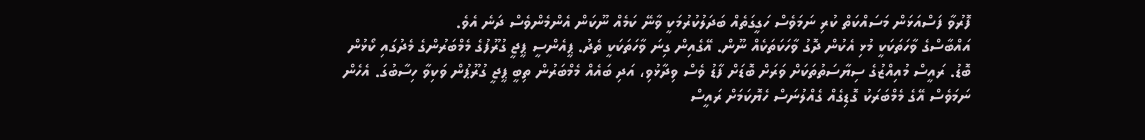ފޮރުވާ ފަސްއަޅަން މަސައްކަތް ކުރި ނަމަވެސް ހަގީގަތެއް ބަދަލުކުރުމަކީ ވާނޭ ކަމެއް ނޫކަން އެންމެންވެސް ދަނެ އެވެ.
އައްބާސްގެ ވާހަތަކަކީ މުޅި އެކުން ދޮގު ވާހަކަތަކެއް ނޫން. އޭގެއިން ގިނަ ވާހަތަކަކީ ތެދު. ޕީއެންސީ ޕީޖީ ގުރޫފުގެ މެމްބަރުންގެ މެދުގައި ކޯޅުން ބޮޑު. ރައީސް މުއިއްޒުގެ ސިޔާސަތުތަކަށް ވަރަށް ބޮޑަށް ފާޑު ވެސް ވިދާޅުވި، އަދި ބައެއް މެމްބަރުން ތިބީ ޕީޖީ ގުރޫޕުން ވަކިވާ ހިސާބުގަ. އެހެން ނަމަވެސް އޭގެ މެމްބަރަކު ގޮޑިގެއް ގެއްލުނަސް ހެޔޮކަމަށް ރައީސް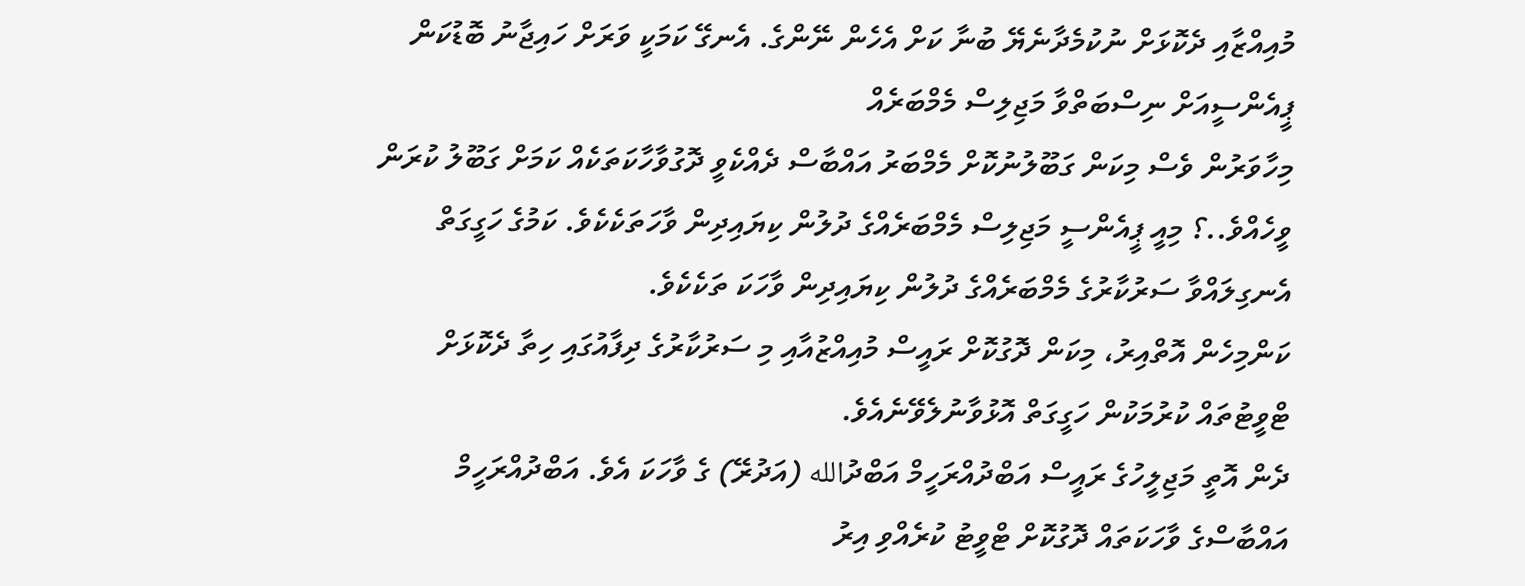މުއިއްޒާއި ދެކޮޅަށް ނުކުމެދާނެޔޭ ބުނާ ކަށް އެހެން ނޭންގެ. އެނގޭ ކަމަކީ ވަރަށް ހައިޖާނު ބޮޑުކަން
ޕީއެންސީއަށް ނިސްބަތްވާ މަޖިލިސް މެމްބަރެއް
މިހާވަރުން ވެސް މިކަން ގަބޫލުނުކޮށް މެމްބަރު އައްބާސް ދެއްކެވީ ދޮގުވާހާކަތަކެއް ކަމަށް ގަބޫލު ކުރަން ވީހެއްވެ..؟ މިއީ ޕީއެންސީ މަޖިލިސް މެމްބަރެއްގެ ދުލުން ކިޔައިދިން ވާހަތަކެކެވެ. ކަމުގެ ހަގީގަތް އެނގިލައްވާ ސަރުކާރުގެ މެމްބަރެއްގެ ދުލުން ކިޔައިދިން ވާހަކަ ތަކެކެވެ.
ކަންމިހެން އޮތްއިރު، މިކަން ދޮގުކޮށް ރައީސް މުއިއްޒުއާއި މި ސަރުކާރުގެ ދިފާއުގައި ހިތާ ދެކޮޅަށް ޓްވީޓުތައް ކުރުމަކުން ހަގީގަތް އޮޅުވާނުލެވޭނެއެވެ.
ދެން އޮތީ މަޖިލީހުގެ ރައީސް އަބްދުއްރަހީމް އަބްދުالله (އަދުރޭ) ގެ ވާހަކަ އެވެ. އަބްދުއްރަހީމް އައްބާސްގެ ވާހަކަތައް ދޮގުކޮށް ޓްވީޓު ކުރެއްވި އިރު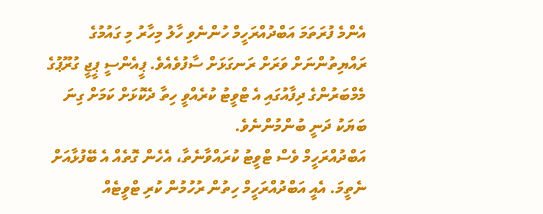އެންމެ ފުރަތަމަ އަބްދުއްރަހީމް ހުންނެވި ހާލު މިހާރު މި ގައުމުގެ ރައްޔިތުންނަށް ވަރަށް ރަނގަޅަށް ސާފުވެއެވެ. ޕީއެންސީ ޕީޖީ ގުރޫޕުގެ މެމްބަރުންގެ ދިފާއުގައި އެ ޓްވީޓު ކުރެއްވީ ހިތާ ދެކޮޅަށް ކަމަށް ގިނަ ބަޔަކު ދަނީ ބުންމުންނެވެ.
އަބްދުއްރަހީމް ވެސް ޓްވީޓު ކުރައްވާނެތާ، އެހެން ގޮތެއް އެ ބޭފުޅާއަށް ނެތީމަ. އެއީ އަބްދުއްރަހީމް ހިތުން ރުހުމުން ކުރި ޓްވީޓެއް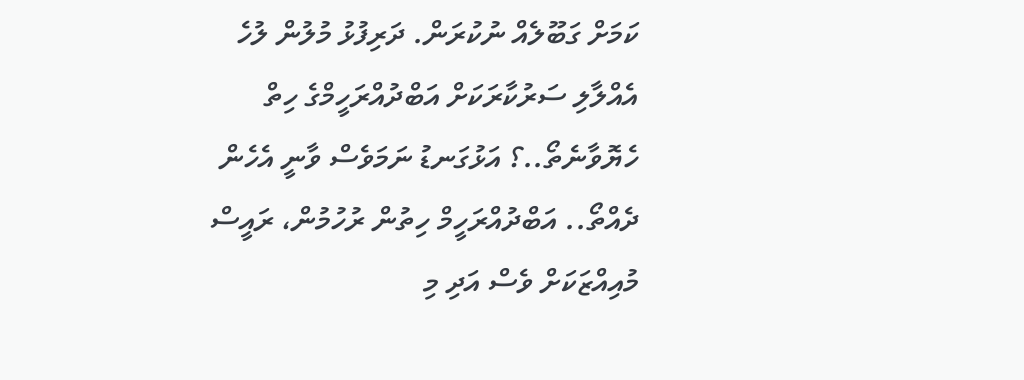ކަމަށް ގަބޫލެއް ނުކުރަން. ދަރިފުޅު މުލުން ލުހެ އެއްލާލި ސަރުކާރަކަށް އަބްދުއްރަހީމްގެ ހިތް ހެޔޮވާނެތޯ..؟ އަޅުގަނޑު ނަމަވެސް ވާނީ އެހެން ދެއްތޯ.. އަބްދުއްރަހީމް ހިތުން ރުހުމުން، ރައީސް މުއިއްޒަކަށް ވެސް އަދި މި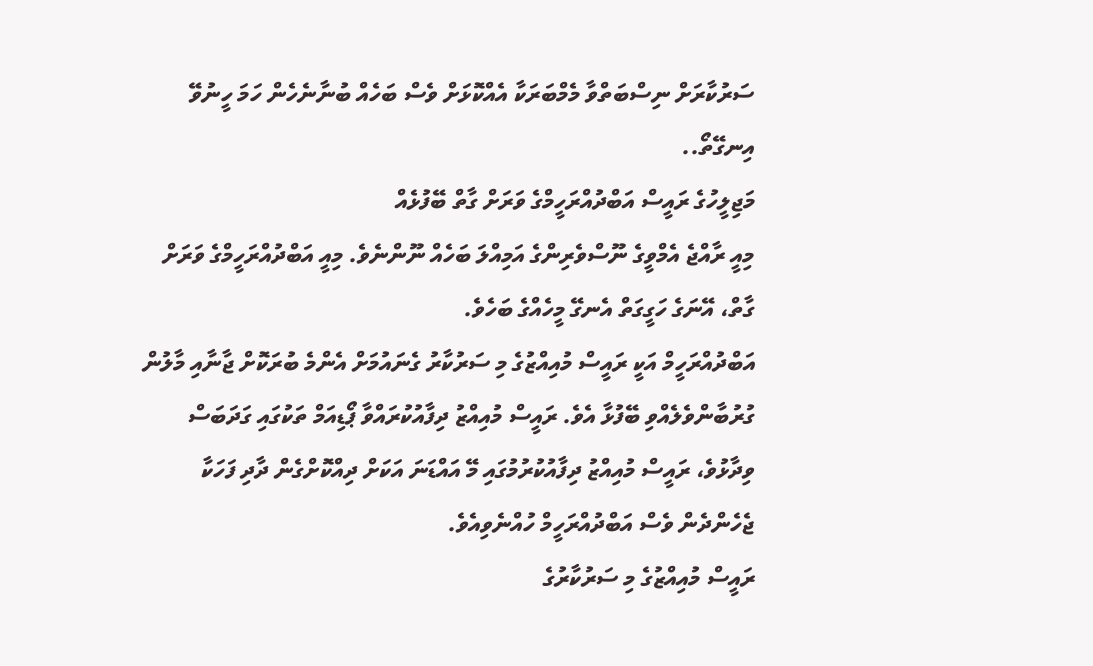ސަރުކާރަށް ނިސްބަތްވާ މެމްބަރަކާ އެއްކޮޅަށް ވެސް ބަހެއް ބުނާނެހެން ހަމަ ހީނުވޭ އިނގޭތޯ..
މަޖިލީހުގެ ރައީސް އަބްދުއްރަހީމްގެ ވަރަށް ގާތް ބޭފުޅެއް
މިއީ ރާއްޖެ އެމްވީގެ ނޫސްވެރިންގެ އަމިއްލަ ބަހެއް ނޫންނެވެ. މިއީ އަބްދުއްރަހީމްގެ ވަރަށް ގާތް، އޭނަގެ ހަގީގަތް އެނގޭ މީހެއްގެ ބަހެވެ.
އަބްދުއްރަހީމް އަކީ ރައީސް މުއިއްޒުގެ މި ސަރުކާރު ގެނައުމަށް އެންމެ ބުރަކޮށް ޖާނާއި މާލުން ގުރުބާންވެލެއްވި ބޭފުޅާ އެވެ. ރައީސް މުއިއްޒު ދިފާއުކުރައްވާ ޕޯޑިއަމް ތަކުގައި ގަދަބަސް ވިދާޅުވެ، ރައީސް މުއިއްޒު ދިފާއުކުރުމުގައި މޭ އައްޑަނަ އަކަށް ދިއްކޮށްގެން ދާދި ފަހަކާ ޖެހެންދެން ވެސް އަބްދުއްރަހީމް ހުއްނެވިއެވެ.
ރައީސް މުއިއްޒުގެ މި ސަރުކާރުގެ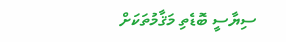ސިޔާސީ ބޮޑެތި މަޤާމުތަކަށް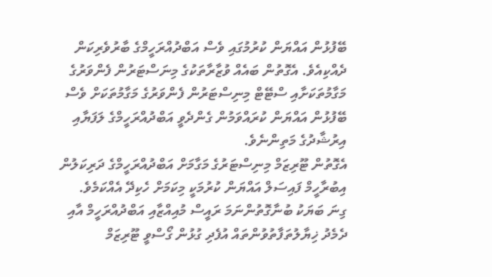ބޭފުޅުން އައްޔަން ކުރުމުގައި ވެސް އަބްދުއްރަހީމްގެ ބާރުވެރިކަން ދެއްކިއެވެ. އެގޮތުން ބައެއް ވުޒާރާތަކުގެ މިނަސްޓަރުން ފެންވަރުގެ މަގާމުތަކަށާއި ސްޓޭޓް މިނިސްޓަރުން ފެންވަރުގެ މަގާމުތަކަށް ވެސް ބޭފުޅުން އައްޔަން ކުރައްވަމުން ގެންދެވީ އަބްދުއްރަހީމްގެ ލަފަޔާއި އިރުޝާދުގެ މަތިންނެވެ.
އެގޮތުން ޓޫރިޒަމް މިނިސްޓަރުގެ މަގާމަށް އަބްދުއްރަހީމްގެ ދަރިކަލުން އިބުރާހީމް ފައިސަލް އައްޔަން ކުރުމަކީ މިކަމަށް ހެކިދޭ އެއްކަމެވެ.
ގިނަ ބަޔަކު ބުނާގޮތުންނަމަ ރައީސް މުއިއްޒާއި އަބްދުއްރަހީމް އާއި ދެމެދު ޚިޔާލުތަފާތުވުންތައް އުފެދި ގުޅުން ގޯސްވީ ޓޫރިޒަމް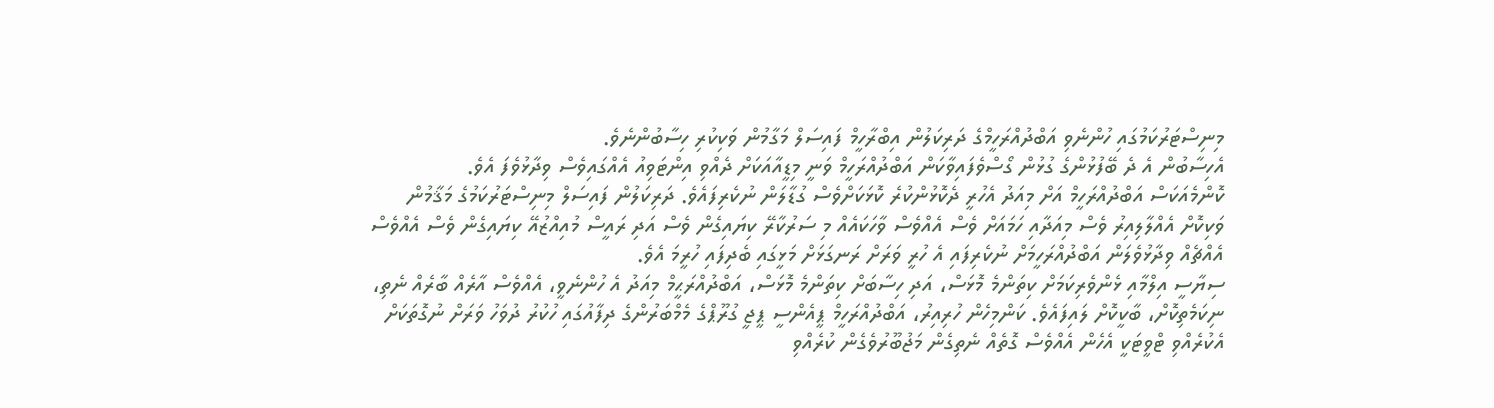މިނިސްޓަރުކަމުގައި ހުންނެވި އަބްދުއްރަހީމްގެ ދަރިކަލުން އިބްރާހީމް ފައިސަލް މަގާމުން ވަކިކުރި ހިސާބުންނެވެ.
އެހިސާބުން އެ ދެ ބޭފުޅުންގެ ގުޅުން ގޯސްވެފައިވާކަން އަބްދުއްރަހީމް ވަނީ މިޑީއާއަކަށް ދެއްވި އިންޓަވިއު އެއްގައިވެސް ވިދާޅުވެފަ އެވެ.
ކޮންމެއަކަސް އަބްދުއްރަހީމް އަށް މިއަދު އެހުރީ ދެކޮޅުންކުރެ ކޮޅަކަށްވެސް ގުޑާލަން ނުކެރިފައެވެ. ދަރިކަލުން ފައިސަލް މިނިސްޓަރުކަމުގެ މަޤާމުން ވަކިކޮށް އެއްލާލިއިރު ވެސް މިއަދާއި ހަމައަށް ވެސް އެއްވެސް ވާހަކައެއް މި ސަރުކާރޭ ކިޔައިގެން ވެސް އަދި ރައީސް މުއިއްޒުއޭ ކިޔައިގެން ވެސް އެއްވެސް އެއްޗެއް ވިދާޅުވެލަން އަބްދުއްރަހީމަށް ނުކެރިފައި އެ ހުރީ ވަރަށް ރަނގަޅަށް މަޅީގައި ބެދިފައި ހުރީމަ އެވެ.
ސިޔާސީ އިލްމާއި ޅެންވެރިކަމަށް ކިތަންމެ މޮޅަސް، އަދި ހިސާބަށް ކިތަންމެ މޮޅަސް، އަބްދުއްރަޙީމް މިއަދު އެ ހުންނެވީ، އެއްވެސް އާރެއް ބާރެއް ނެތި، ނިކަމެތިކޮށް، ބާކީކޮށް ލައިފައެވެ. ކަންމިހެން ހުރިއިރު، އަބްދުއްރަހީމް ޕީއެންސީ ޕީޖީ ގުރޫޕްގެ މެމްބަރުންގެ ދިފާއުގައި ހުކުރު ދުވަހު ވަރަށް ނުގޮތަކަށް އެކުރެއްވި ޓްވީޓަކީ އެހެން އެއްވެސް ގޮތެއް ނެތިގެން މަޖުބޫރުވެގެން ކުރެއްވި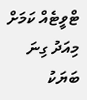ޓްވީޓެއް ކަމަށް މިއަދު ގިނަ ބަޔަކު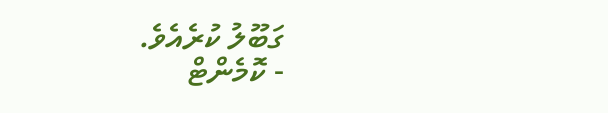ގަބޫލު ކުރެއެވެ.
- ކޮމެންޓް